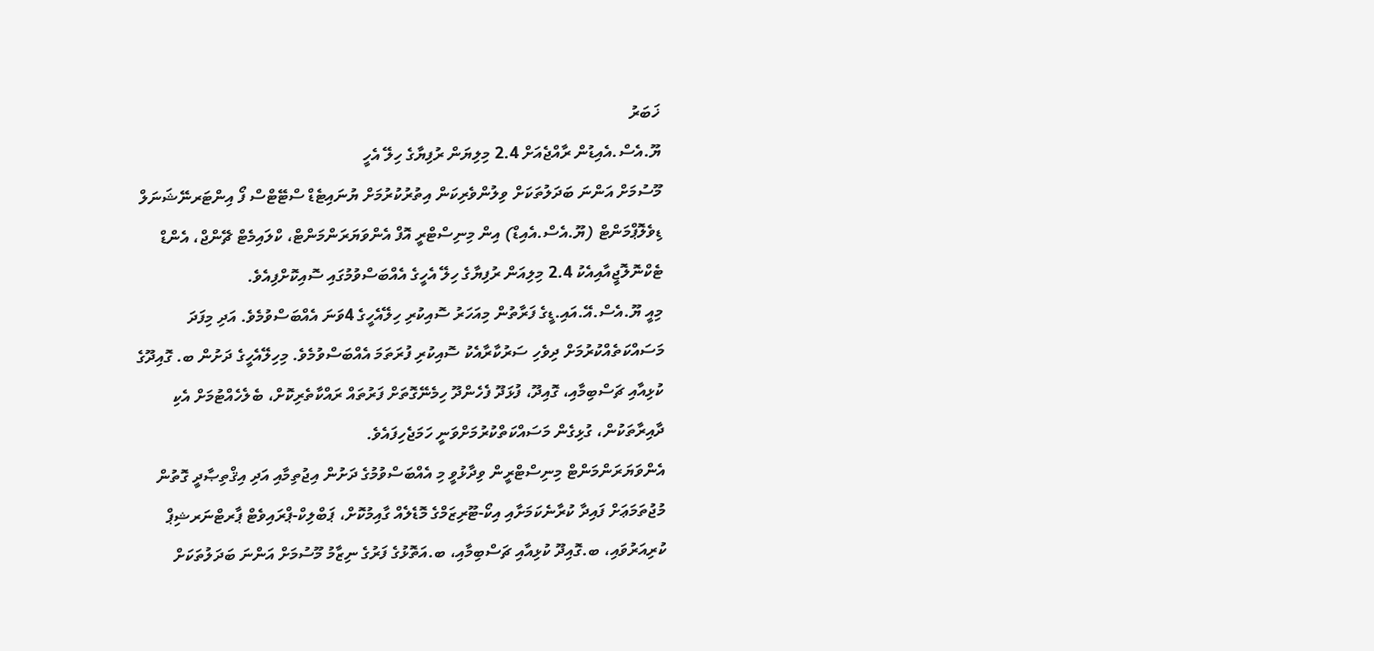ޚަބަރު
ޔޫ.އެސް.އެއިޑުން ރާއްޖެއަށް 2.4 މިލިޔަން ރުފިޔާގެ ހިލޭ އެހީ
މޫސުމަށް އަންނަ ބަދަލުތަކަށް ވިލުންވެރިކަން އިތުރުކުރުމަށް ޔުނައިޓެޑް ސްޓޭޓްސް ފޯ އިންޓަރނޭޝަނަލް ޑިވެލޮޕްމަންޓް (ޔޫ.އެސް.އެއިޑް) އިން މިނިސްޓްރީ އޮފް އެންވަޔަރަންމަންޓް، ކްލައިމެޓް ޗޭންޖް، އެންޑް ޓެކްނޮލޮޖީއާއިއެކު 2.4 މިލިއަން ރުފިޔާގެ ހިލޭ އެހީގެ އެއްބަސްވުމުގައި ސޮއިކޮށްފިއެވެ.
މިއީ ޔޫ.އެސް.އޭ.އައި.ޑީގެ ފަރާތުން މިއަހަރު ސޮއިކުރި ހިލޭއެހީގެ 4ވަނަ އެއްބަސްވުމެވެ. އަދި މިފަދަ މަސައްކަތެއްކުރުމަށް ދިވެހި ސަރުކާރާއެކު ސޮއިކުރި ފުރަތަމަ އެއްބަސްވުމެވެ. މިހިލޭއެހީގެ ދަށުން ބ. ގޮއިދޫގެ ކުޅިއާއި ޗަސްބިމާއި، ގޮއިދޫ، ފުޅަދޫ ފެހެންދޫ ހިމެނޭގޮތަށް ފަރުތައް ރައްކާތެރިކޮށް، ބެލެހެއްޓުމަށް އެކި ދާއިރާތަކުން، ގުޅިގެން މަސައްކަތްކުރުމަށްވަނީ ހަމަޖެހިފައެވެ.
އެންވަޔަރަންމަންޓް މިނިސްޓްރީން ވިދާޅުވީ މި އެއްބަސްވުމުގެ ދަށުން އިޖުތިމާއި އަދި އިޤްތިޞާދީ ގޮތުން މުޖުތަމަޢަށް ފައިދާ ކުރާނެކަމަށާއި އިކޯ-ޓޫރިޒަމްގެ މޮޑެލެއް ގާއިމުކޮށް، ޕަބްލިކް-ޕްރައިވެޓް ޕާރޓްނަރޝިޕް ކުރިއަރުވައި، ބ.ގޮއިދޫ ކުޅިއާއި ޗަސްބިމާއި، ބ.އަތޮޅުގެ ފަރުގެ ނިޒާމު މޫސުމަށް އަންނަ ބަދަލުތަކަށް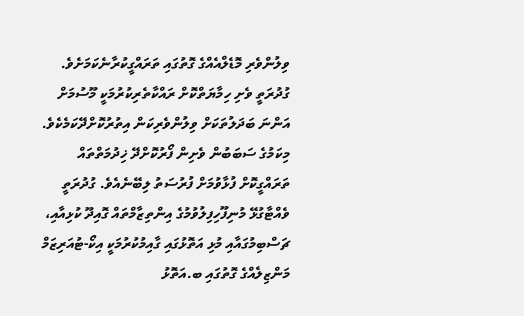ވިލުންވެރި މޮޑެލްއެއްގެ ގޮތުގައި ތަރައްގީކުރާނެކަމަށެވެ.
ގުދުރަތީ ވެށި ހިމާޔަތްކޮށް ރައްކާތެރިކުރުމަކީ މޫސުމަށް އަންނަ ބަދަލުތަކަށް ވިލުންވެރިކަން އިތުރުކޮށްދޭކަމެކެވެ. މިކަމުގެ ސަބަބުން ވެށިން ފޯރުކޮށްދޭ ޚިދުމަތްތައް ތަރައްގީކޮށް ފުޅާވުމަށް ފުރުސަތު ލިބޭނެއެވެ. ގުދުރަތީ ވެއްޓާގުޅޭ މުނިފޫހިފިލުވުމުގެ އިންތިޒާމްތައް ގޮއިދޫ ކުޅިއާއި، ޗަސްބިމުގައާއި މުޅި އަތޮޅުގައި ގާއިމުކުރުމަކީ އިކޯ-ޓުއަރިޒަމް މަންޒިލެއްގެ ގޮތުގައި ބ.އަތޮޅު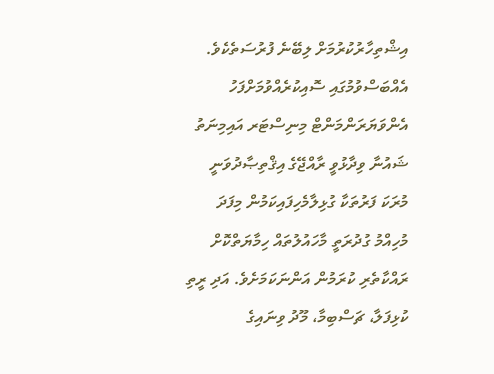އިޝްތިހާރުކުރުމަށް ލިބޭނެ ފުރުސަތެކެވެ.
އެއްބަސްވުމުގައި ސޮއިކުރެއްވުމަށްފަހު އެންވަޔަރަންމަންޓް މިނިސްޓަރ އައިމިނަތު ޝައުނާ ވިދާޅުވީ ރާއްޖޭގެ އިޤްތިޞާދުވަނީ މުރަކަ ފަރުތަކާ ގުޅިލާމެހިފައިކަމުން މިފަދަ މުހިއްމު ގުދުރަތީ މާހައުލުތައް ހިމާޔަތްކޮށް ރައްކާތެރި ކުރަމުން އަންނަކަމަށެވެ. އަދި ރީތި ކުޅިފަލާ، ޗަސްބިމާ، މޫދު ވިނައިގެ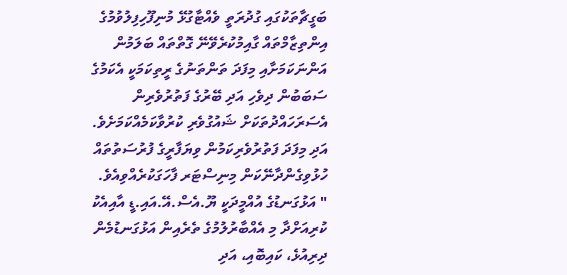ބަގީޗާތަކުގައި ގުދުރަތީ ވެއްޓާގުޅޭ މުނިފޫހިފިލުވުމުގެ އިންތިޒާމްތައް ގާއިމުކުރެވޭނޭ ގޮތްތައް ބަލަމުން އަންނަކަމަށާއި މިފަދަ ތަންތަނުގެ ރީތިކަމަކީ އެކަމުގެ ސަބަބުން ދިވެހި އަދި ބޭރުގެ ފަތުރުވެރިން އެސަރަހައްދުތަކަށް ޝައުގުވެރި ކުރުވާކަމެއްކަމަށެވެ. އަދި މިފަދަ ފަތުރުވެރިކަމުން ވިޔަފާރީގެ ފުރުސަތުތައް ހުޅުވިގެންދާނޭކަން މިނިސްޓަރ ފާހަގަކުރެއްވިއެވެ.
" އަޅުގަނޑުގެ އުއްމީދަކީ ޔޫ.އެސް.އޭ.އައި.ޑީ އާއިއެކު ކުރިއަށްދާ މި އެއްބާރުލުމުގެ ތެރެއިން އަޅުގަނޑުމެން ދިރިއުޅެ، ކައިބޮއި، އަދި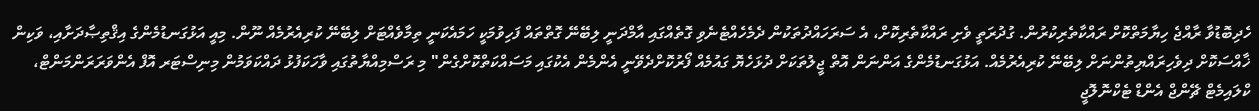ހެދިބޮޑުވާ ރާއްޖެ ހިޔާމަތްކޮށް ރައްކާތެރިކުރުން. ގުދުރަތީ ވެށި ރައްކާތެރިކޮށް، އެ ސަރަހައްދުތަކުން ދެމެހެއްޓެނެވި ގޮތެއްގައި އާމްދަނީ ލިބޭނޭ ގޮތްތައް ފަހިވުމަކީ ހަމައެކަނީ ތިމާވެއްޓަށް ލިބޭނޭ ކުރިއެރުމެއް ނޫން. މިއީ އަޅުގަނޑުމެންގެ އިޤްތިޞާދަށާއި، ވަކިން ޚާއްސަކޮށް ދިވެހިރައްޔިތުންނަށް ލިބޭނޭ ކުރިއެރުމެއް. އަޅުގަނޑުމެންގެ އަންނަން އޮތް ޖީލުތަކަށް ދުޅަހެޔޮ ގައުމެއް ފޯރުކޮށްދެވޭނީ އެންމެން އެކުގައި މަސައްކަތްކޮށްގެން" މި ރަސްމިއްޔާތުގައި ވާހަކަފުޅު ދައްކަވަމުން މިނިސްޓަރ އޮފް އެންވަރަރަންމަންޓް، ކްލައިމެޓް ޗޭންޖް އެންޑް ޓެކްނޮލޮޖީ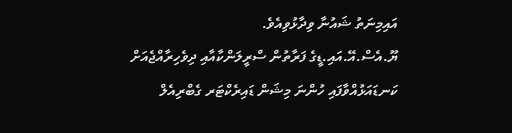އައިމިނަތު ޝައުނާ ވިދާޅުވިއެވެ.
ޔޫ.އެސް.އޭ.އައި.ޑީގެ ފަރާތުން ސްރީލަންކާއާއި ދިވެހިރާއްޖެއަށް ކަނޑައަޅުއްވާފައި ހުންނަ މިޝަން ޑައިރެކްޓަރ ގެބްރިއެލް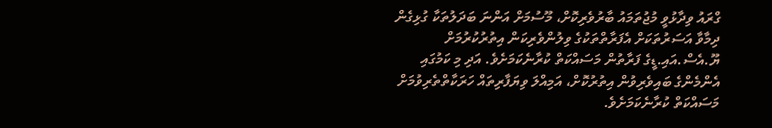ގްރައު ވިދާޅުވީ މުޖުތަމައު ބާރުވެރިކޮށް، މޫސުމަށް އަންނަ ބަދަލުތަކާ ގުޅިގެން ދިމާވާ އަސަރުތަކަށް އެފަރާތްތަކުގެ ވިލުންވެރިކަން އިތުރުކުރުމަށް ޔޫ.އެސް.އައި.ޑީގެ ފަރާތުން މަސައްކަތް ކުރާނެކަމަށެވެ. އަދި މި ކަމުގައި އެންމެންގެ ބައިވެރިވުން އިތުރުކޮށް، އަމިއްލަ ވިޔަފާރިތައް ހަރަކާތްތެރިވުމަށް މަސައްކަތް ކުރާނެކަމަށެވެ.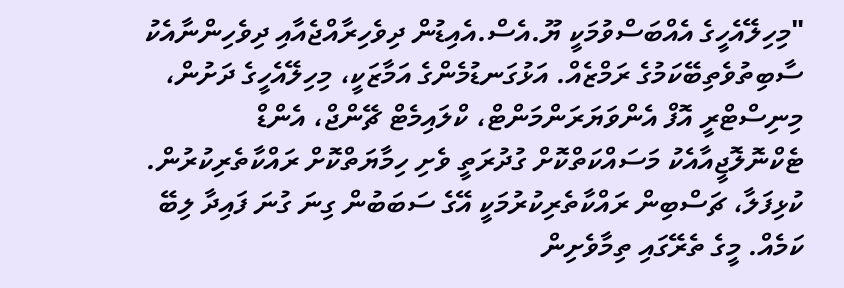"މިހިލޭއެހީގެ އެއްބަސްވުމަކީ ޔޫ.އެސް.އެއިޑުން ދިވެހިރާއްޖެއާއި ދިވެހިންނާއެކު ސާބިތުވެތިބޭކަމުގެ ރަމްޒެއް. އަޅުގަނޑުމެންގެ އަމާޒަކީ، މިހިލޭއެހީގެ ދަށުން، މިނިސްޓްރީ އޮފް އެންވަޔަރަންމަންޓް، ކްލައިމެޓް ޗޭންޖް، އެންޑް ޓެކްނޮލޮޖީއާއެކު މަސައްކަތްކޮށް ގުދުރަތީ ވެށި ހިމާޔަތްކޮށް ރައްކާތެރިކުރުން. ކުޅިފަލާ، ޗަސްބިން ރައްކާތެރިކުރުމަކީ އޭގެ ސަބަބުން ގިނަ ގުނަ ފައިދާ ލިބޭ ކަމެއް. މީގެ ތެރޭގައި ތިމާވެށިން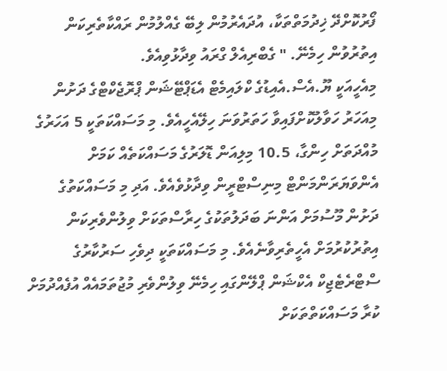ފޯރުކޮށްދޭ ޚިދުމަތްތަކާ، އުދައެރުމުން ލިބޭ ގެއްލުމުން ރައްކާތެރިކަން އިތުރުވުން ހިމެނޭ. " ގެބްރިއެލް ގްރައު ވިދާޅުވިއެވެ.
މިއެހީއަކީ ޔޫ.އެސް.އެއިޑުގެ ކްލައިމެޓް އެޑަޕްޓޭޝަން ޕްރޮޖެކްޓްގެ ދަށުން މިއަހަރު ހަވާލުކޮށްފައިވާ ހަތަރުވަނަ ހިލޭއެހީއެވެ. މި މަސައްކަތަކީ 5 އަހަރުގެ މުއްދަތަށް ހިންގާ، 10.5 މިލިއަން ޑޮލަރުގެ މަސައްކަތެއް ކަމަށް އެންވަޔަރަންމަންޓް މިނިސްޓްރީން ވިދާޅުވެއެވެ. އަދި މި މަސައްކަތުގެ ދަށުން މޫސުމަށް އަންނަ ބަދަލުތަކުގެ ހިރާސްތަކަށް ވިލުންވެރިކަން އިތުރުކުރުމަށް އެހީތެރިވާނެއެވެ. މި މަސައްކަތަކީ ދިވެހި ސަރުކާރުގެ ސްޓްރެޓެޖިކް އެކްޝަން ޕްލޭންގައި ހިމެނޭ ވިލުންވެރި މުޖުތަމައެއް އުފެއްދުމަށް ކުރާ މަސައްކަތްތަކަށް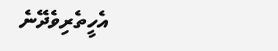އެހީތެރިވެދޭނެ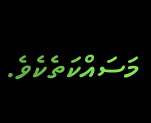މަސައްކަތެކެވެ.